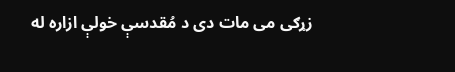زړګی می مات دی د مُقدسې خولې ازاره له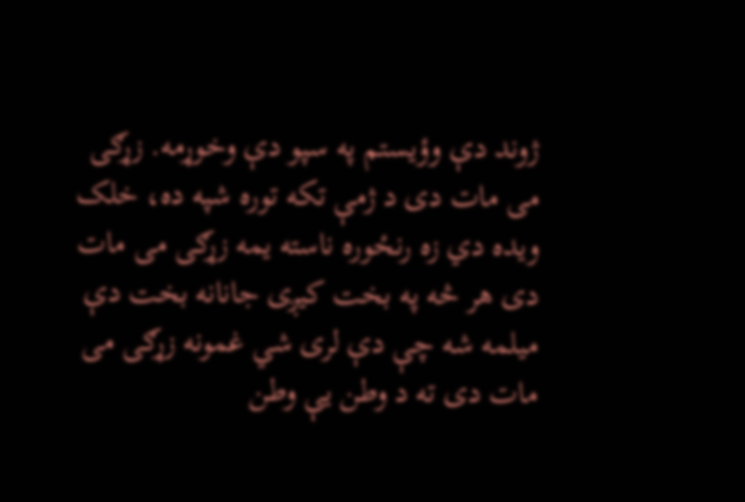ژوند دې وؤيستم په سپو دې وخوړمه. زړګی می مات دی د ژمې تکه توره شپه ده، خلک ويده دي زه رنځوره ناسته يمه زړګی می مات دی هر څه په بخت کیږی جانانه بخت دې میلمه شه چې دې لری شي غمونه زړګی می مات دی ته د وطن یې وطن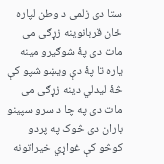ستا دی زلمی د وطن لپاره ځان قربانوینه زړګی می مات دی پۀ شوګیرو مینه یاره تا پۀ دې ویښو شپو کې څۀ لیدلي دینه زړګی می مات دی په چا د سرو سپينو باران دى څوک په پردو کوڅو کې غواړي خيراتونه